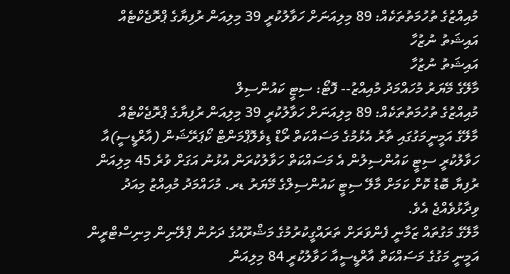މުއިއްޒުގެ ތުހުމަތުތަކެއް: 89 މިލިއަނަށް ހަވާލުކުރީ 39 މިލިއަން ރުފިޔާގެ ޕްރޮޖެކްޓެއް
އައިޝަތު ނުޒުހާ
އައިޝަތު ނުޒުހާ
މާލޭގެ މޭޔަރު މުހައްމަދު މުއިއްޒު-- ފޮޓޯ: ސިޓީ ކައުންސިލް
މުއިއްޒުގެ ތުހުމަތުތަކެއް: 89 މިލިއަނަށް ހަވާލުކުރީ 39 މިލިއަން ރުފިޔާގެ ޕްރޮޖެކްޓެއް
މާލޭގެ އަމީނީމަގުގައި ތާރު އެޅުމުގެ މަސައްކަތް ރޯޑް ޑިވެލޮޕްމަންޓް ކޯޕަރޭޝަން (އާރްޑީސީ)އާ ހަވާލުކުރީ ސިޓީ ކައުންސިލުން އެ މަސައްކަތް ހަވާލުކުރަން އުޅުނު އަގަށް ވުރެ 45 މިލިއަން ރުފިޔާ ބޮޑު ކޮށް ކަމަށް މާލޭ ސިޓީ ކައުންސިލްގެ މޭޔަރު ޑރ. މުހައްމަދު މުއިއްޒު މިއަދު ވިދާޅުވެއްޖެ އެވެ.
މާލޭގެ މަގުތައް ޒަމާނީ ފެންވަރަށް ތަރައްގީކުރުމުގެ މަޝްރޫއުގެ ދަށުން ޕްލޭނިން މިނިސްޓްރީން އަމީނީ މަގުގެ މަސައްކަތް އާރްޑީސީއާ ހަވާލުކުރީ 84 މިލިއަން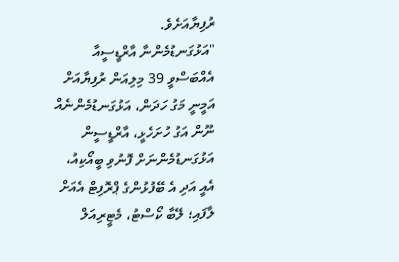ރުފިޔާއަށެވެ.
"އަޅުގަނޑުމެންނާ އާރްޑީސީއާ އެއްބަސްވީ 39 މިލިއަން ރުފިޔާއަށް އަމީނީ މަގު ހަދަން، އަޅުގަނޑުމެންނެއް ނޫން އަގު ހުށަހެޅީ، އާރްޑީސީން އަޅުގަނޑުމެންނަށް ފޮނުވި ބީއޯކިއު، އެއީ އަދި އެ ބޭފުޅުންގެ ޕްރޮފިޓް އެއަށް ލާފައި؛ ލޭބާ ކޯސްޓު، މެޓީރިއަލް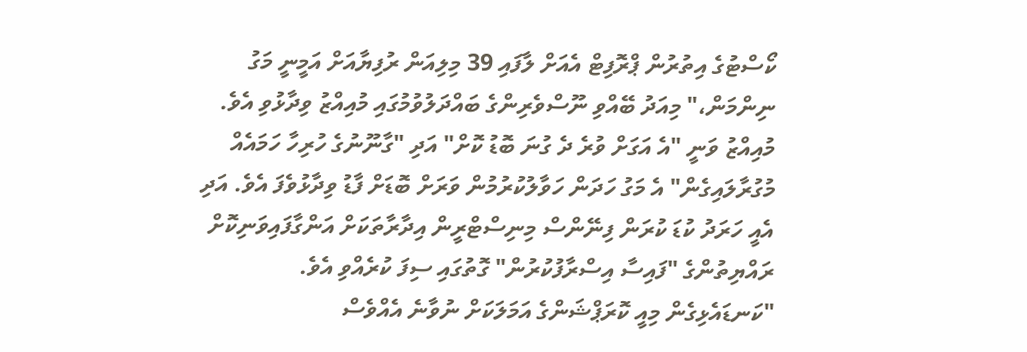ކޯސްޓުގެ އިތުރުން ޕްރޮފިޓް އެއަށް ލާފައި 39 މިލިއަން ރުފިޔާއަށް އަމީނީ މަގު ނިންމަން،" މިއަދު ބޭއްވި ނޫސްވެރިންގެ ބައްދަލުވުމުގައި މުއިއްޒު ވިދާޅުވި އެވެ.
މުއިއްޒު ވަނީ "އެ އަގަށް ވުރެ ދެ ގުނަ ބޮޑު ކޮށް" އަދި "ގާނޫނުގެ ހުރިހާ ހަމައެއް މުގުރާލައިގެން" އެ މަގު ހަދަން ހަވާލުކުރުމުން ވަރަށް ބޮޑަށް ފާޑު ވިދާޅުވެފަ އެވެ. އަދި އެއީ ހަރަދު ކުޑަ ކުރަން ފިނޭންސް މިނިސްޓްރީން އިދާރާތަކަށް އަންގާފައިވަނިކޮށް ރައްޔިތުންގެ "ފައިސާ އިސްރާފުކުރުން" ގޮތުގައި ސިފަ ކުރެއްވި އެވެ.
"ކަނޑައެޅިގެން މިއީ ކޮރަޕްޝަންގެ އަމަލަކަށް ނުވާނެ އެއްވެސް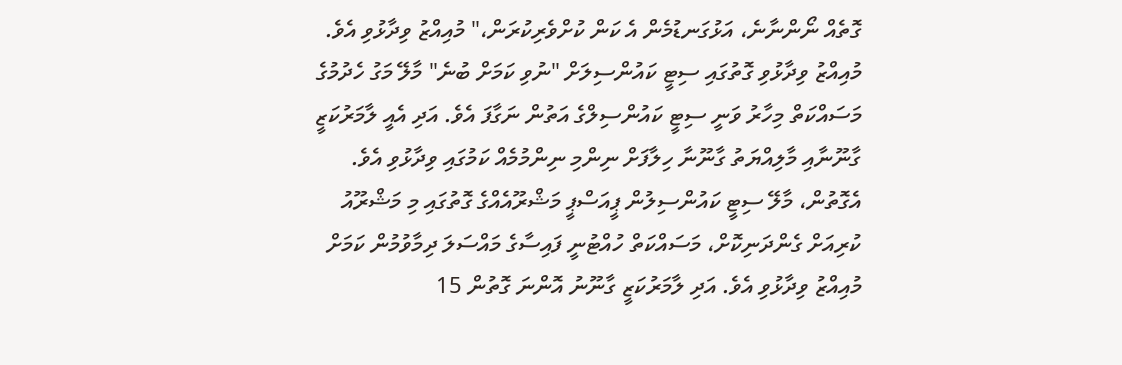ގޮތެއް ނޯންނާނެ، އަޅުގަނޑުމެން އެ ކަން ކުށްވެރިކުރަން،" މުއިއްޒު ވިދާޅުވި އެވެ.
މުއިއްޒު ވިދާޅުވި ގޮތުގައި ސިޓީ ކައުންސިލަށް "ނުވި ކަމަށް ބުނެ" މާލޭ މަގު ހެދުމުގެ މަސައްކަތް މިހާރު ވަނީ ސިޓީ ކައުންސިލްގެ އަތުން ނަގާފަ އެވެ. އަދި އެއީ ލާމަރުކަޒީ ގާނޫނާއި މާލިއްޔަތު ގާނޫނާ ހިލާފަށް ނިންމި ނިންމުމެއް ކަމުގައި ވިދާޅުވި އެވެ.
އެގޮތުން، މާލޭ ސިޓީ ކައުންސިލުން ޕީއަސްޕީ މަޝްރޫއެއްގެ ގޮތުގައި މި މަޝްރޫއު ކުރިއަށް ގެންދަނިކޮށް، މަސައްކަތް ހުއްޓުނީ ފައިސާގެ މައްސަލަ ދިމާވުމުން ކަމަށް މުއިއްޒު ވިދާޅުވި އެވެ. އަދި ލާމަރުކަޒީ ގާނޫނު އޮންނަ ގޮތުން 15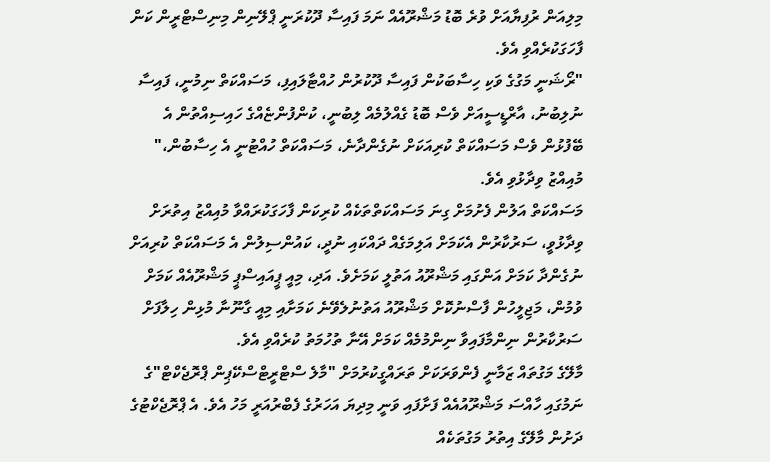މިލިއަން ރުފިޔާއަށް ވުރެ ބޮޑު މަޝްރޫއެއް ނަމަ ފައިސާ ދޫކުރަނީ ޕްލޭނިން މިނިސްޓްރީން ކަން ފާހަގަކުރެއްވި އެވެ.
"ރޯޝަނީ މަގުގެ ވަކި ހިސާބަކުން ފައިސާ ދޫކުރުން ހުއްޓާލައިފި، މަސައްކަތް ނިމުނީ، ފައިސާ ނުލިބުނު، އާރްޑީސީއަށް ވެސް ބޮޑު ގެއްލުމެއް ލިބުނީ، ކުންފުންޏެއްގެ ހައިސިއްތުން އެ ބޭފުޅުން ވެސް މަސައްކަތް ކުރިއަކަށް ނުގެންދާނެ، މަސައްކަތް ހުއްޓުނީ އެ ހިސާބުން،" މުއިއްޒު ވިދާޅުވި އެވެ.
މަސައްކަތް އަލުން ފެށުމަށް ގިނަ މަސައްކަތްތަކެއް ކުރިކަން ފާހަގަކުރައްވާ މުއިއްޒު އިތުރަށް ވިދާޅުވީ، ސަރުކާރުން އެކަމަށް އަލިމަގެއް ދައްކައި ނުދީ، ކައުންސިލުން އެ މަސައްކަތް ކުރިއަށް ނުގެންދާ ކަމަށް އަންގައި މަޝްރޫއު އަތުލީ ކަމަށެވެ. އަދި، މިއީ ޕީއައިސްޕީ މަޝްރޫއެއް ކަމަށް ވުމުން، މަޖިލީހުން ފާސްނުކޮށް މަޝްރޫއު އަތުނުލެވޭނެ ކަމަށާއި މިއީ ގާނޫނާ މުޅިން ހިލާފަށް ސަރުކާރުން ނިންމާފައިވާ ނިންމުމެއް ކަމަށް އޭނާ ތުހުމަތު ކުރެއްވި އެވެ.
މާލޭގެ މަގުތައް ޒަމާނީ ފެންވަރަކަށް ތަރައްގީކުރުމަށް "މާލެ ސްޓްރީޓްސްކޭޕިން ޕްރޮޖެކްޓް"ގެ ނަމުގައި ހާއްސަ މަޝްރޫއުއެއް ފަށާފައި ވަނީ މިދިޔަ އަހަރުގެ ފެބްރުއަރީ މަހު އެވެ. އެ ޕްރޮޖެކްޓުގެ ދަށުން މާލޭގެ އިތުރު މަގުތަކެއް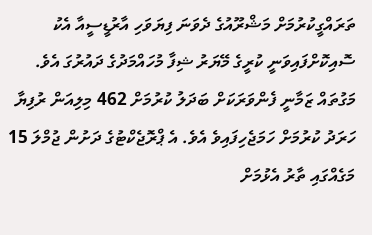ތަރައްގީކުރުމަށް މަޝްރޫއުގެ ދެވަނަ ފިޔަވަހި އާރުޑީސީއާ އެކު ސޮއިކޮށްފައިވަނީ ކުރީގެ މޭޔަރު ޝިފާ މުހައްމަދުގެ ދައުރުގަ އެވެ.
މަގުތައް ޒަމާނީ ފެންވަރަކަށް ބަދަލު ކުރުމަށް 462 މިލިއަން ރުފިޔާ ހަރަދު ކުރުމަށް ހަމަޖެހިފައިވެ އެވެ. އެ ޕްރޮޖެކްޓުގެ ދަށުން ޖުމްލަ 15 މަގެއްގައި ތާރު އެޅުމަށް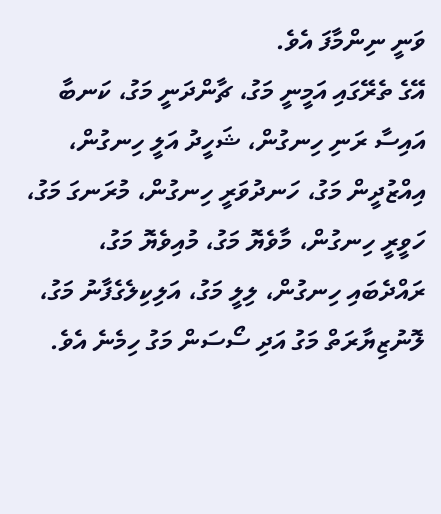ވަނީ ނިންމާފަ އެވެ.
އޭގެ ތެރޭގައި އަމީނީ މަގު، ޗާންދަނީ މަގު، ކަނބާ އައިސާ ރަނި ހިނގުން، ޝަހީދު އަލީ ހިނގުން، އިއްޒުދީން މަގު، ހަނދުވަރީ ހިނގުން، މުރަނގަ މަގު، ހަވީރީ ހިނގުން، މާވެޔޮ މަގު، މުއިވެޔޮ މަގު، ރައްދެބައި ހިނގުން، ލިލީ މަގު، އަލިކިލެގެފާނު މަގު، ލޮނުޒިޔާރަތް މަގު އަދި ސޯސަން މަގު ހިމެނެ އެވެ.